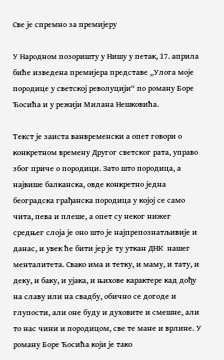Све је спремно за премијеру

У Народном позоришту у Нишу у петак, 17. априла биће изведена премијера представе „Улога моје породице у светској револуцији“ по роману Боре Ћосића и у режији Милана Нешковића.

Текст је заиста ванвременски а опет говори о конкретном времену Другог светског рата, управо због приче о породици. Зато што породица, а највише балканска, овде конкретно једна београдска грађанска породица у којој се само чита, пева и плеше, а опет су неког нижег средњег слоја је оно што је најпрепознатљивије и данас, и увек ће бити јер је ту уткан ДНК  нашег менталитета. Свако има и тетку, и маму, и тату, и деку, и баку, и ујака, и њихове карактере кад дођу на славу или на свадбу, обично се догоде и глупости, али оне буду и духовите и смешне, али то нас чини и породицом, све те мане и врлине. У роману Боре Ћосића који је тако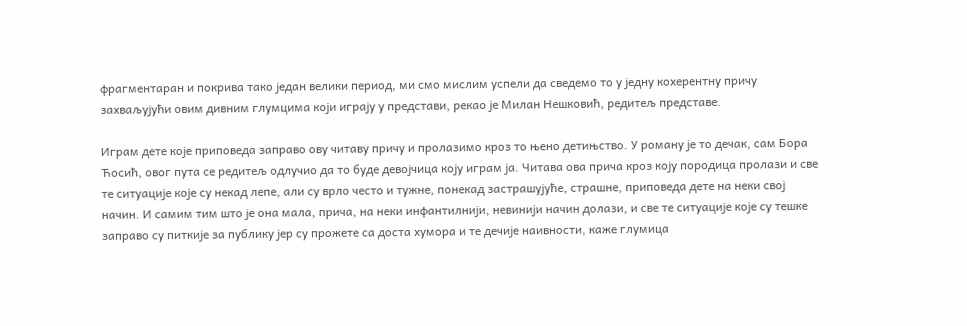фрагментаран и покрива тако један велики период, ми смо мислим успели да сведемо то у једну кохерентну причу захваљујући овим дивним глумцима који играју у представи, рекао је Милан Нешковић, редитељ представе.

Играм дете које приповеда заправо ову читаву причу и пролазимо кроз то њено детињство. У роману је то дечак, сам Бора Ћосић, овог пута се редитељ одлучио да то буде девојчица коју играм ја. Читава ова прича кроз коју породица пролази и све те ситуације које су некад лепе, али су врло често и тужне, понекад застрашујуће, страшне, приповеда дете на неки свој начин. И самим тим што је она мала, прича, на неки инфантилнији, невинији начин долази, и све те ситуације које су тешке заправо су питкије за публику јер су прожете са доста хумора и те дечије наивности, каже глумица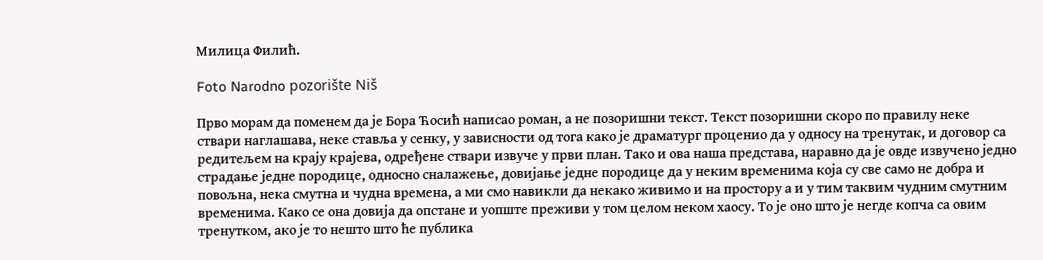Милица Филић.

Foto Narodno pozorište Niš

Прво морам да поменем да је Бора Ћосић написао роман, а не позоришни текст. Текст позоришни скоро по правилу неке ствари наглашава, неке ставља у сенку, у зависности од тога како је драматург проценио да у односу на тренутак, и договор са редитељем на крају крајева, одређене ствари извуче у први план. Тако и ова наша представа, наравно да је овде извучено једно страдање једне породице, односно сналажење, довијање једне породице да у неким временима која су све само не добра и повољна, нека смутна и чудна времена, а ми смо навикли да некако живимо и на простору а и у тим таквим чудним смутним временима. Како се она довија да опстане и уопште преживи у том целом неком хаосу. То је оно што је негде копча са овим тренутком, ако је то нешто што ће публика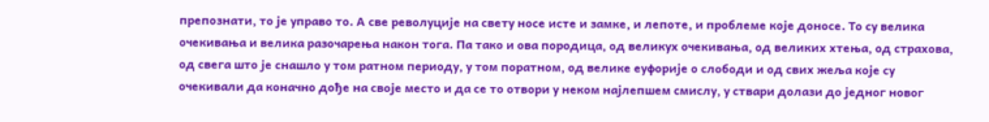препознати, то је управо то. А све револуције на свету носе исте и замке, и лепоте, и проблеме које доносе. То су велика очекивања и велика разочарења након тога. Па тако и ова породица, од великух очекивања, од великих хтења, од страхова, од свега што је снашло у том ратном периоду, у том поратном, од велике еуфорије о слободи и од свих жеља које су очекивали да коначно дође на своје место и да се то отвори у неком најлепшем смислу, у ствари долази до једног новог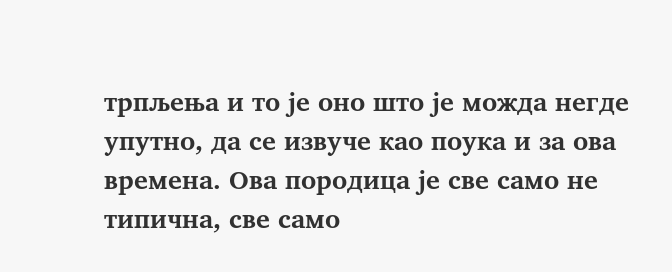трпљења и то је оно што је можда негде упутно, да се извуче као поука и за ова времена. Ова породица је све само не типична, све само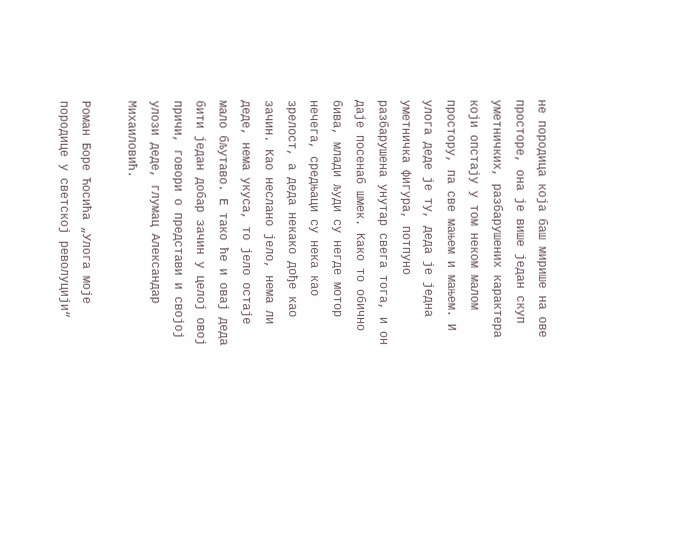не породица која баш мирише на ове просторе, она је више један скуп уметничких, разбарушених карактера који опстају у том неком малом простору, па све мањем и мањем. И улога деде је ту, деда је једна уметничка фигура, потпуно разбарушена унутар свега тога, и он даје посенаб шмек. Како то обично бива, млади људи су негде мотор нечега, средњаци су нека као зрелост, а деда некако дође као зачин. Као неслано јело, нема ли деде, нема укуса, то јело остаје мало бљутаво. Е тако ће и овај деда бити један добар зачин у целој овој причи, говори о представи и својој улози деде, глумац Александар Михаиловић.

Роман Боре Ћосића „Улога моје породице у светској револуцији“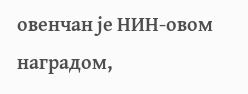овенчан је НИН-овом наградом,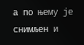а по њему је снимљен и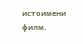истоимени филм.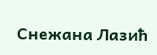Снежана Лазић